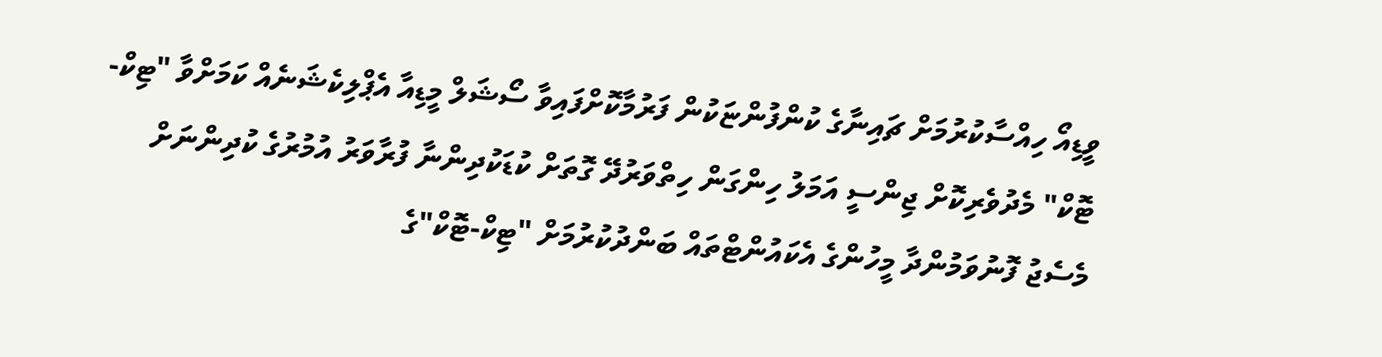ވީޑިއޯ ހިއްސާކުރުމަށް ޗައިނާގެ ކުންފުންޏަކުން ފަރުމާކޮށްފައިވާ ސޯޝަލް މީޑިއާ އެޕްލިކެޝަނެއް ކަމަށްވާ "ޓިކް-ޓޮކް" މެދުވެރިކޮށް ޖިންސީ އަމަލު ހިންގަން ހިތްވަރުދޭ ގޮތަށް ކުޑަކުދިންނާ ފުރާވަރު އުމުރުގެ ކުދިންނަށް މެސެޖު ފޮނުވަމުންދާ މީހުންގެ އެކައުންޓްތައް ބަންދުކުރުމަށް "ޓިކް-ޓޮކް"ގެ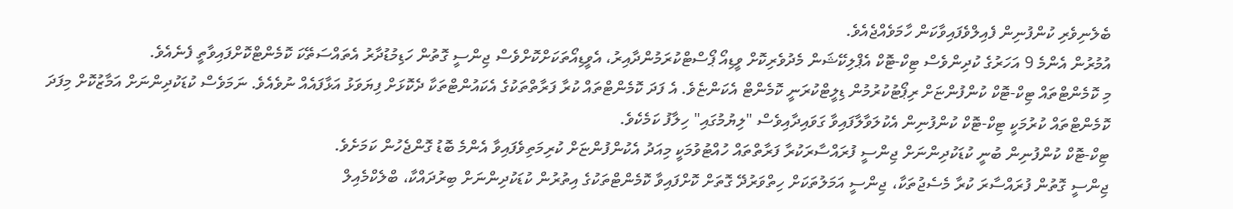ބެލެނިވެރި ކުންފުނިން ފެއިލްވެފައިވާކަން ހާމަވެއްޖެއެވެ.
އުމުރުން އެންމެ 9 އަހަރުގެ ކުދިންވެސް ޓިކް-ޓޮކް އެޕްލިކޭޝަން މެދުވެރިކޮށް ވީޑިއޯ ޕޯސްޓްކުރަމުންދާއިރު، އެވީޑިއޯތަކަށްކޮށްވެސް ޖިންސީ ގޮތުން ހަޑިމުޑުދާރު އެތައްސަތޭކަ ކޮމެންޓްކޮށްފައިވާތީ ފެނެއެވެ.
މި ކޮމެންޓްތައް ޓިކް-ޓޮކް ކުންފުންޏަށް ރިޕޯޓުކުރުމުން ޑިލީޓްކުރަނީ ކޮމެންޓް އެކަންޏެވެ. އެ ފަދަ ކޮމެންޓްތައް ކުރާ ފަރާތްތަކުގެ އެކައުންޓްތަކާ ދެކޮޅަށް ފިޔަވަޅު އަޅާފައެއް ނުވެއެވެ. ނަމަވެސް ކުޑަކުދިންނަށް އަމާޒުކޮށް މިފަދަ ކޮމެންޓްތައް ކުރުމަކީ ޓިކް-ޓޮކް ކުންފުނިން އެކުލަވާލާފައިވާ ގަވައިދާއިވެސް "ލިޔުމުގައި" ހިލާފު ކަމެކެވެ.
ޓިކް-ޓޮކް ކުންފުނިން ބުނީ ކުޑަކުދިންނަށް ޖިންސީ ފުރައްސާރަކުރާ ފަރާތްތައް ހުއްޓުވުމަކީ މިއަދު އެކުންފުންޏަށް ކުރިމަތިވެފައިވާ އެންމެ ބޮޑު ގޮންޖެހުން ކަމަށެވެ.
ޖިންސީ ގޮތުން ފުރައްސާރަ ކުރާ މެސެޖުތަކާ، ޖިންސީ އަމަލުތަކަށް ހިތްވަރުދޭ ގޮތަށް ކޮށްފައިވާ ކޮމެންޓްތަކުގެ އިތުރުން ކުޑަކުދިންނަށް ބިރުދައްކާ، ބްލެކްމެއިލް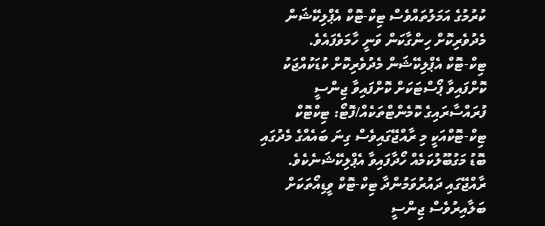ކުރުމުގެ އަމަލުތައްވެސް ޓިކް-ޓޮކް އެޕްލިކޭޝަން މެދުވެރިކޮށް ހިންގާކަން ވަނީ ހާމަވެފައެވެ.
ޓިކް-ޓޮކް އެޕްލިކޭޝަން މެދުވެރިކޮށް ކުޑަކުއްޖަކު ކޮށްފައިވާ ޕޯސްޓަކަށް ކޮށްފައިވާ ޖިންސީ ފުރައްސާރައިގެ ކޮމެންޓްތަކެއް/ފޮޓޯ: ޓިކްޓޮކް
ޓިކް-ޓޮކްއަކީ މި ރާއްޖޭގައިވެސް ގިނަ ބައެއްގެ މެދުގައި ބޮޑު މަގުބޫލުކަމެއް ހޯދާފައިވާ އެޕްލިކޭޝަނެކެވެ. ރާއްޖޭގައި ދައުރުވަމުންދާ ޓިކް-ޓޮކް ވީޑިއޯތަކަށް ބަލާއިރުވެސް ޖިންސީ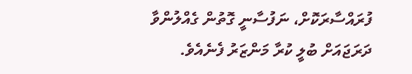ފުރައްސާރަކޮށް، ނަފުސާނީ ގޮތުން ގެއްލުންވާ ދަރަޖައަށް ބުލީ ކުރާ މަންޒަރު ފެނެއެވެ.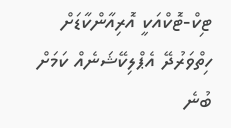ޓިކް-ޓޮކްއަކީ އޮރިއާންކާޑަށް ހިތްވަރުދޭ އެޕްލިކޭޝަނެއް ކަމަށް ބުނެ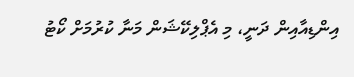އިންޑިއާއިން ދަނީ، މި އެޕްލިކޭޝަން މަނާ ކުރުމަށް ކޯޓު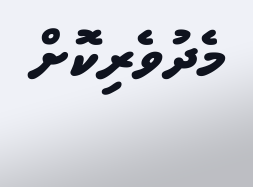މެދުވެރިކޮށް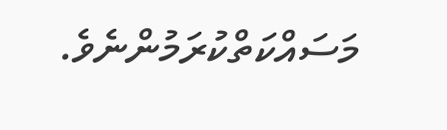މަސައްކަތްކުރަމުންނެވެ.